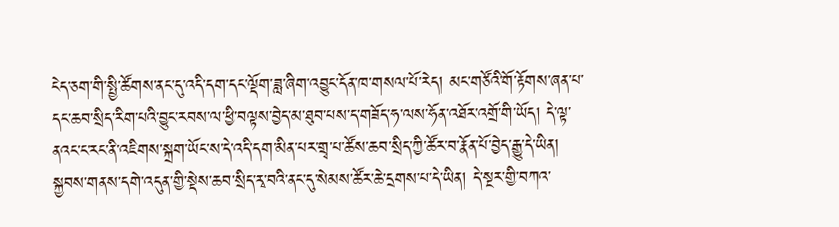ངེད་ཅག་གི་སྤྱི་ཚོགས་ནང་དུ་འདི་དག་དང་ལྡོག་ཟླ་ཞིག་འབྱུང་དོན་ཁ་གསལ་པོ་རེད། མང་གཙོའི་གོ་རྟོགས་ཞན་པ་དང་ཆབ་སྲིད་རིག་པའི་བྱུང་རབས་ལ་ཕྱི་བལྟས་བྱེད་མ་ཐུབ་པས་ད་གཟོད་ཧ་ལས་ཧོན་འཐོར་འགྲོ་གི་ཡོད། དེ་ལྟ་ནའང་ང་རང་ནི་འཇིགས་སྐྲག་ཡོང་ས་དེ་འདི་དག་མིན་པར་གྲྭ་པ་ཚོས་ཆབ་སྲིད་ཀྱི་ཚོར་བ་རྣོན་པོ་བྱེད་རྒྱུ་དེ་ཡིན། སྐྱབས་གནས་དགེ་འདུན་གྱི་སྡེས་ཆབ་སྲིད་རྭ་བའི་ནང་དུ་སེམས་ཚོར་ཆེ་དྲགས་པ་དེ་ཡིན། དེ་སྔར་གྱི་བཀའ་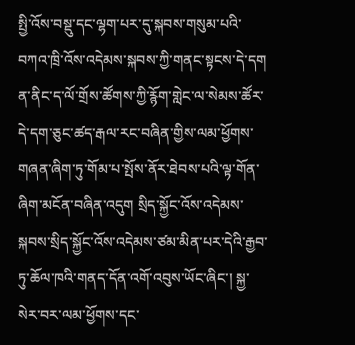སྤྱི་འོས་བསྡུ་དང་ལྷག་པར་དུ་སྐབས་གསུམ་པའི་བཀའ་ཁྲི་འོས་འདེམས་སྐབས་ཀྱི་གནང་སྟངས་དེ་དག ན་ནིང་ད་ལོ་གྲོས་ཚོགས་ཀྱི་རྙོག་གླེང་ལ་སེམས་ཚོར་དེ་དག་ཅུང་ཚད་རྒལ་རང་བཞིན་གྱིས་ལམ་ཕྱོགས་གཞན་ཞིག་ཏུ་གོམ་པ་སྤོས་ནོར་ཐེབས་པའི་ལྟ་གོན་ཞིག་མངོན་བཞིན་འདུག སྲིད་སྐྱོང་འོས་འདེམས་སྐབས་སྲིད་སྐྱོང་འོས་འདེམས་ཙམ་མིན་པར་དེའི་རྒྱབ་ཏུ་ཆོལ་ཁའི་གནད་དོན་འགོ་འབུས་ཡོང་ཞིང་། སྐྱ་སེར་བར་ལམ་ཕྱོགས་དང་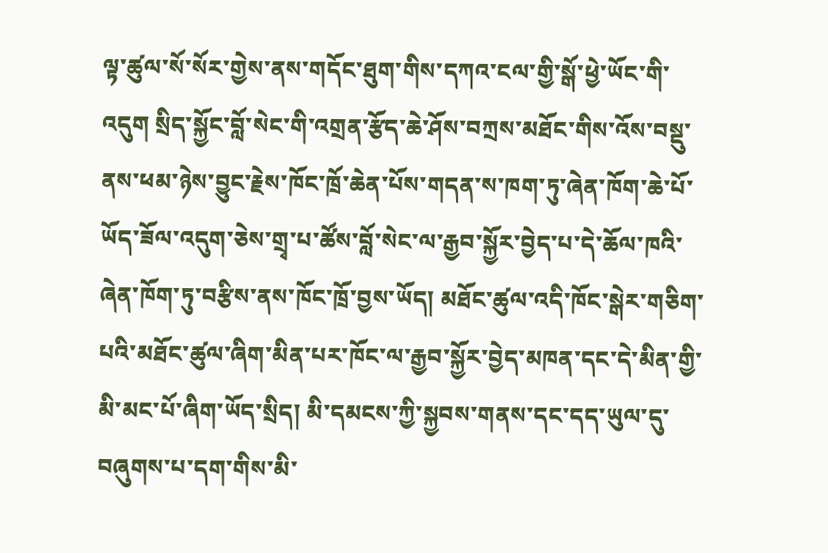ལྟ་ཚུལ་སོ་སོར་གྱེས་ནས་གདོང་ཐུག་གིས་དཀའ་ངལ་གྱི་སྒོ་ཕྱེ་ཡོང་གི་འདུག སྲིད་སྐྱོང་བློ་སེང་གི་འགྲན་རྩོད་ཆེ་ཤོས་བཀྲས་མཐོང་གིས་འོས་བསྡུ་ནས་ཕམ་ཉེས་བྱུང་རྗེས་ཁོང་ཁྲོ་ཆེན་པོས་གདན་ས་ཁག་ཏུ་ཞེན་ཁོག་ཆེ་པོ་ཡོད་ཟོལ་འདུག་ཅེས་གྲྭ་པ་ཚོས་བློ་སེང་ལ་རྒྱབ་སྐྱོར་བྱེད་པ་དེ་ཆོལ་ཁའི་ཞེན་ཁོག་ཏུ་བརྩིས་ནས་ཁོང་ཁྲོ་བྱས་ཡོད། མཐོང་ཚུལ་འདི་ཁོང་སྒེར་གཅིག་པའི་མཐོང་ཚུལ་ཞིག་མིན་པར་ཁོང་ལ་རྒྱབ་སྐྱོར་བྱེད་མཁན་དང་དེ་མིན་གྱི་མི་མང་པོ་ཞིག་ཡོད་སྲིད། མི་དམངས་ཀྱི་སྐྱབས་གནས་དང་དད་ཡུལ་དུ་བཞུགས་པ་དག་གིས་མི་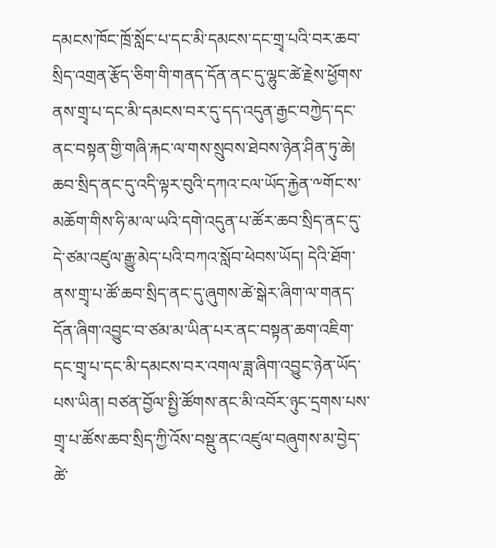དམངས་ཁོང་ཁྲོ་སློང་པ་དང་མི་དམངས་དང་གྲྭ་པའི་བར་ཆབ་སྲིད་འགྲན་རྩོད་ཅིག་གི་གནད་དོན་ནང་དུ་ལྷུང་ཚེ་རྗེས་ཕྱོགས་ནས་གྲྭ་པ་དང་མི་དམངས་བར་དུ་དད་འདུན་རྒྱང་བཀྱེད་དང་ནང་བསྟན་གྱི་གཞི་རྐང་ལ་གས་སྲུབས་ཐེབས་ཉེན་ཤིན་ཏུ་ཆེ།
ཆབ་སྲིད་ནང་དུ་འདི་ལྟར་བུའི་དཀའ་ངལ་ཡོད་རྐྱེན་༸གོང་ས་མཆོག་གིས་ཧི་མ་ལ་ཡའི་དགེ་འདུན་པ་ཚོར་ཆབ་སྲིད་ནང་དུ་དེ་ཙམ་འཛུལ་རྒྱུ་མེད་པའི་བཀའ་སློབ་ཕེབས་ཡོད། དེའི་ཐོག་ནས་གྲྭ་པ་ཚོ་ཆབ་སྲིད་ནང་དུ་ཞུགས་ཚེ་སྒེར་ཞིག་ལ་གནད་དོན་ཞིག་འབྱུང་བ་ཙམ་མ་ཡིན་པར་ནང་བསྟན་ཆག་འཇིག་དང་གྲྭ་པ་དང་མི་དམངས་བར་འགལ་ཟླ་ཞིག་འབྱུང་ཉེན་ཡོད་པས་ཡིན། བཙན་བྱོལ་སྤྱི་ཚོགས་ནང་མི་འབོར་ཉུང་དྲགས་པས་གྲྭ་པ་ཚོས་ཆབ་སྲིད་ཀྱི་འོས་བསྡུ་ནང་འཛུལ་བཞུགས་མ་བྱེད་ཚེ་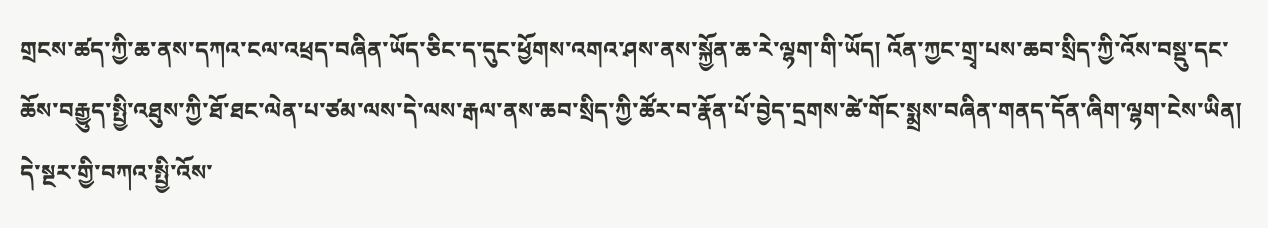གྲངས་ཚད་ཀྱི་ཆ་ནས་དཀའ་ངལ་འཕྲད་བཞིན་ཡོད་ཅིང་ད་དུང་ཕྱོགས་འགའ་ཤས་ནས་སྐྱོན་ཆ་རེ་ལྷག་གི་ཡོད། འོན་ཀྱང་གྲྭ་པས་ཆབ་སྲིད་ཀྱི་འོས་བསྡུ་དང་ཆོས་བརྒྱུད་སྤྱི་འཐུས་ཀྱི་ཐོ་ཐང་ལེན་པ་ཙམ་ལས་དེ་ལས་རྒལ་ནས་ཆབ་སྲིད་ཀྱི་ཚོར་བ་རྣོན་པོ་བྱེད་དྲགས་ཚེ་གོང་སྨྲས་བཞིན་གནད་དོན་ཞིག་ལྷག་ངེས་ཡིན།
དེ་སྔར་གྱི་བཀའ་སྤྱི་འོས་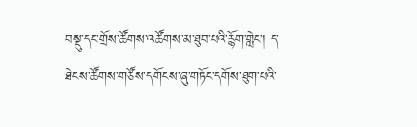བསྡུ་དང་གྲོས་ཚོགས་འཚོགས་མ་ཐུབ་པའི་རྙོག་གླེང་། ད་ཐེངས་ཚོགས་གཙོས་དགོངས་ཞུ་གཏོང་དགོས་ཐུག་པའི་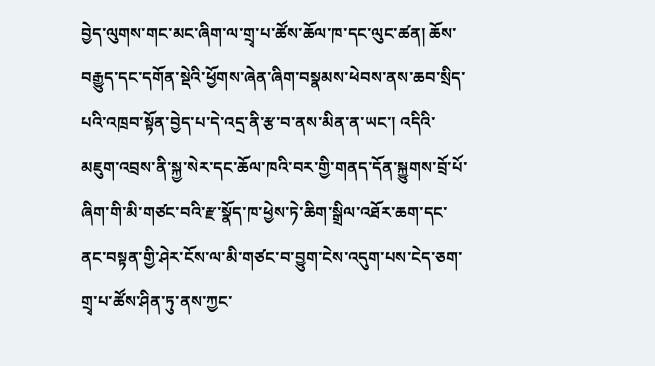བྱེད་ལུགས་གང་མང་ཞིག་ལ་གྲྭ་པ་ཚོས་ཆོལ་ཁ་དང་ལུང་ཚན། ཆོས་བརྒྱུད་དང་དགོན་སྡེའི་ཕྱོགས་ཞེན་ཞིག་བསྣམས་ཕེབས་ནས་ཆབ་སྲིད་པའི་འཁྲབ་སྟོན་བྱེད་པ་དེ་འདྲ་ནི་རྩ་བ་ནས་མིན་ན་ཡང་། འདིའི་མཇུག་འབྲས་ནི་སྐྱ་སེར་དང་ཆོལ་ཁའི་བར་གྱི་གནད་དོན་སྐྱུགས་བྲོ་པོ་ཞིག་གི་མི་གཙང་བའི་རྫ་སྣོད་ཁ་ཕྱེས་ཏེ་ཆིག་སྒྲིལ་འཐོར་ཆག་དང་ནང་བསྟན་གྱི་ཤེར་ངོས་ལ་མི་གཙང་བ་བྱུག་ངེས་འདུག་པས་ངེད་ཅག་གྲྭ་པ་ཚོས་ཤིན་ཏུ་ནས་ཀྱང་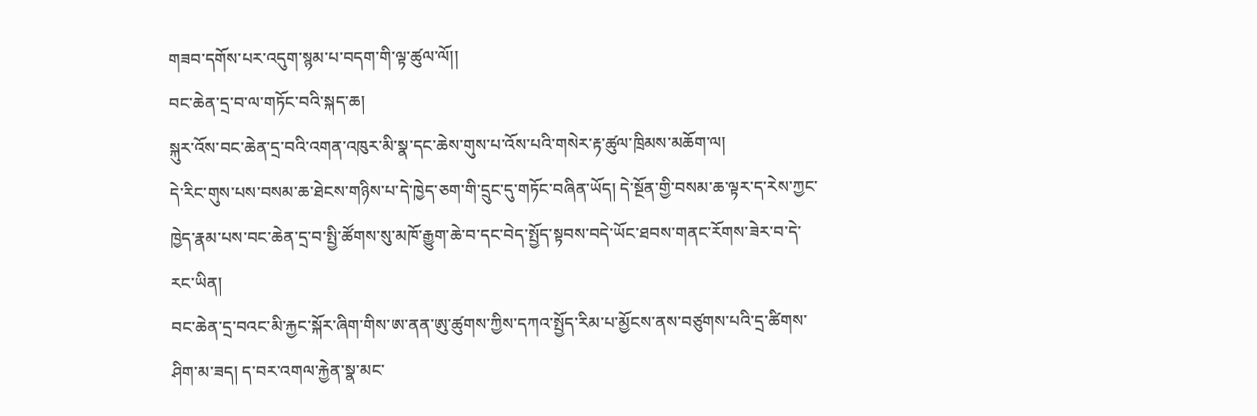གཟབ་དགོས་པར་འདུག་སྙམ་པ་བདག་གི་ལྟ་ཚུལ་ལོ།།
བང་ཆེན་དྲ་བ་ལ་གཏོང་བའི་སྐད་ཆ།
སྐུར་འོས་བང་ཆེན་དྲ་བའི་འགན་འཁུར་མི་སྣ་དང་ཆེས་གུས་པ་འོས་པའི་གསེར་རྟ་ཚུལ་ཁྲིམས་མཆོག་ལ།
དེ་རིང་གུས་པས་བསམ་ཆ་ཐེངས་གཉིས་པ་དེ་ཁྱེད་ཅག་གི་དྲུང་དུ་གཏོང་བཞིན་ཡོད། དེ་སྔོན་གྱི་བསམ་ཆ་ལྟར་ད་རེས་ཀྱང་ཁྱེད་རྣམ་པས་བང་ཆེན་དྲ་བ་སྤྱི་ཚོགས་སུ་མཁོ་རྒྱུག་ཆེ་བ་དང་བེད་སྤྱོད་སྟབས་བདེ་ཡོང་ཐབས་གནང་རོགས་ཟེར་བ་དེ་རང་ཡིན།
བང་ཆེན་དྲ་བའང་མི་རྐྱང་སྐོར་ཞིག་གིས་ཨ་ནན་ཨུ་ཚུགས་ཀྱིས་དཀའ་སྤྱོད་རིམ་པ་མྱོངས་ནས་བཙུགས་པའི་དྲ་ཚིགས་ཤིག་མ་ཟད། ད་བར་འགལ་རྐྱེན་སྣ་མང་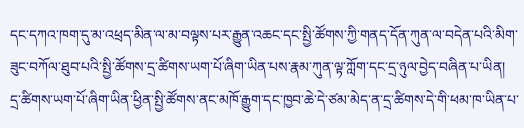དང་དཀའ་ཁག་དུ་མ་འཕྲད་མིན་ལ་མ་བལྟས་པར་རྒྱུན་འཆང་དང་སྤྱི་ཚོགས་ཀྱི་གནད་དོན་ཀུན་ལ་བདེན་པའི་མིག་ཟུང་བཀོལ་ཐུབ་པའི་སྤྱི་ཚོགས་དྲ་ཚིགས་ཡག་པོ་ཞིག་ཡིན་པས་རྣམ་ཀུན་ལྟ་ཀློག་དང་དྲ་ཉུལ་བྱེད་བཞིན་པ་ཡིན།
དྲ་ཚིགས་ཡག་པོ་ཞིག་ཡིན་ཕྱིན་སྤྱི་ཚོགས་ནང་མཁོ་རྒྱུག་དང་ཁྱབ་ཆེ་དེ་ཙམ་མེད་ན་དྲ་ཚིགས་དེ་གི་ཕམ་ཁ་ཡིན་པ་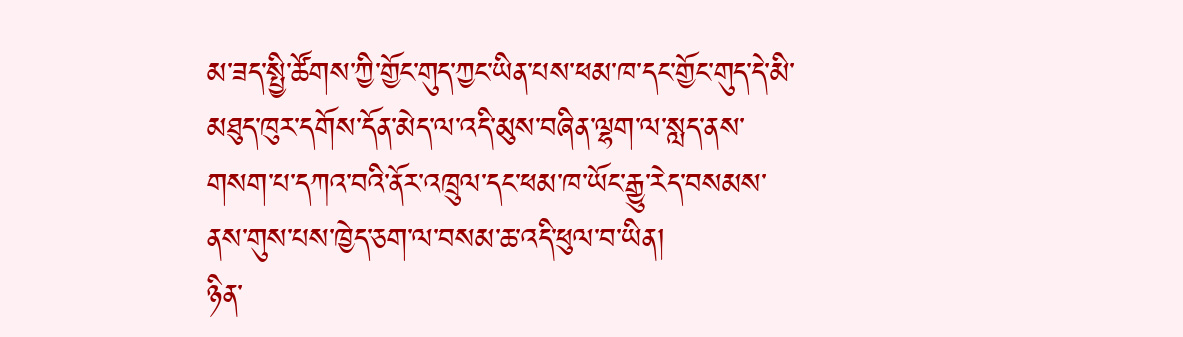མ་ཟད་སྤྱི་ཚོགས་ཀྱི་གྱོང་གུད་ཀྱང་ཡིན་པས་ཕམ་ཁ་དང་གྱོང་གུད་དེ་མི་མཐུད་ཁུར་དགོས་དོན་མེད་ལ་འདི་མུས་བཞིན་ལྷག་ལ་སླད་ནས་གསག་པ་དཀའ་བའི་ནོར་འཁྲུལ་དང་ཕམ་ཁ་ཡོང་རྒྱུ་རེད་བསམས་ནས་གུས་པས་ཁྱེད་ཅག་ལ་བསམ་ཆ་འདི་ཕུལ་བ་ཡིན།
ཉིན་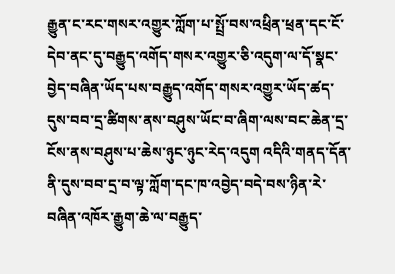རྒྱུན་ང་རང་གསར་འགྱུར་ཀློག་པ་སྤྲོ་བས་འཕྲིན་ཕྲན་དང་ངོ་དེབ་ནང་དུ་བརྒྱུད་འགོད་གསར་འགྱུར་ཅི་འདུག་ལ་དོ་སྣང་བྱེད་བཞིན་ཡོད་པས་བརྒྱུད་འགོད་གསར་འགྱུར་ཡོད་ཚད་དུས་བབ་དྲ་ཚིགས་ནས་བཤུས་ཡོང་བ་ཞིག་ལས་བང་ཆེན་དྲ་ངོས་ནས་བཤུས་པ་ཆེས་ཉུང་ཉུང་རེད་འདུག འདིའི་གནད་དོན་ནི་དུས་བབ་དྲ་བ་ལྟ་ཀློག་དང་ཁ་འབྱེད་བདེ་བས་ཉིན་རེ་བཞིན་འཁོར་རྒྱུག་ཆེ་ལ་བརྒྱུད་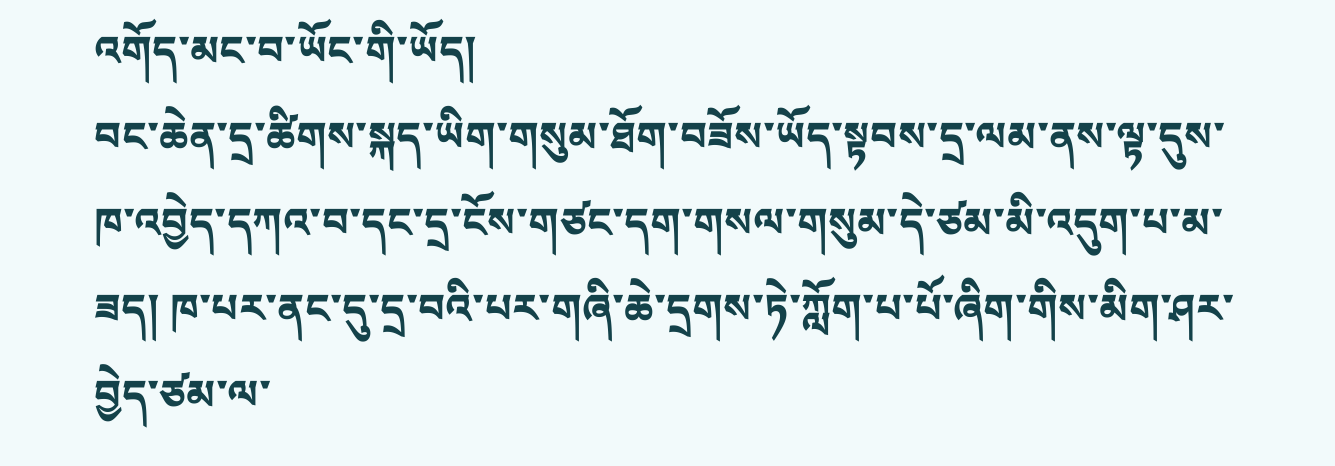འགོད་མང་བ་ཡོང་གི་ཡོད།
བང་ཆེན་དྲ་ཚིགས་སྐད་ཡིག་གསུམ་ཐོག་བཟོས་ཡོད་སྟབས་དྲ་ལམ་ནས་ལྟ་དུས་ཁ་འབྱེད་དཀའ་བ་དང་དྲ་ངོས་གཙང་དག་གསལ་གསུམ་དེ་ཙམ་མི་འདུག་པ་མ་ཟད། ཁ་པར་ནང་དུ་དྲ་བའི་པར་གཞི་ཆེ་དྲགས་ཏེ་ཀློག་པ་པོ་ཞིག་གིས་མིག་ཤར་བྱེད་ཙམ་ལ་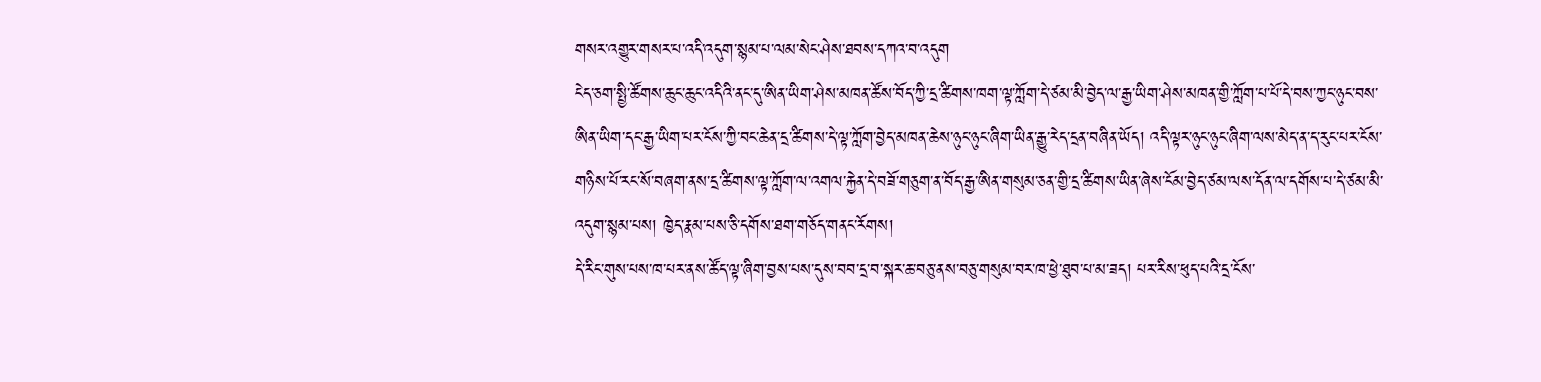གསར་འགྱུར་གསར་པ་འདི་འདུག་སྙམ་པ་ལམ་སེང་ཤེས་ཐབས་དཀའ་བ་འདུག
ངེད་ཅག་སྤྱི་ཚོགས་ཆུང་ཆུང་འདིའི་ནང་དུ་ཨིན་ཡིག་ཤེས་མཁན་ཚོས་བོད་ཀྱི་དྲ་ཚིགས་ཁག་ལྟ་ཀློག་དེ་ཙམ་མི་བྱེད་ལ་རྒྱ་ཡིག་ཤེས་མཁན་གྱི་ཀློག་པ་པོ་དེ་བས་ཀྱང་ཉུང་བས་ཨིན་ཡིག་དང་རྒྱ་ཡིག་པར་ངོས་ཀྱི་བང་ཆེན་དྲ་ཚིགས་དེ་ལྟ་ཀློག་བྱེད་མཁན་ཆེས་ཉུང་ཉུང་ཞིག་ཡིན་རྒྱུ་རེད་དྲན་བཞིན་ཡོད། འདི་ལྟར་ཉུང་ཉུང་ཞིག་ལས་མེད་ན་ད་རུང་པར་ངོས་གཉིས་པོ་རང་སོ་བཞག་ནས་དྲ་ཚིགས་ལྟ་ཀློག་ལ་འགལ་རྐྱེན་དེ་བཟོ་གཅུག་ན་བོད་རྒྱ་ཨིན་གསུམ་ཅན་གྱི་དྲ་ཚིགས་ཡིན་ཞེས་ངོམ་བྱེད་ཙམ་ལས་དོན་ལ་དགོས་པ་དེ་ཙམ་མི་འདུག་སྙམ་པས། ཁྱེད་རྣམ་པས་ཅི་དགོས་ཐག་གཅོད་གནང་རོགས།
དེ་རིང་གུས་པས་ཁ་པར་ནས་ཚོད་ལྟ་ཞིག་བྱས་པས་དུས་བབ་དྲ་བ་སྐར་ཆ་བཅུ་ནས་བཅུ་གསུམ་བར་ཁ་ཕྱེ་ཐུབ་པ་མ་ཟད། པར་རིས་ཕུད་པའི་དྲ་ངོས་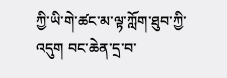ཀྱི་ཡི་གེ་ཚང་མ་ལྟ་ཀློག་ཐུབ་ཀྱི་འདུག བང་ཆེན་དྲ་བ་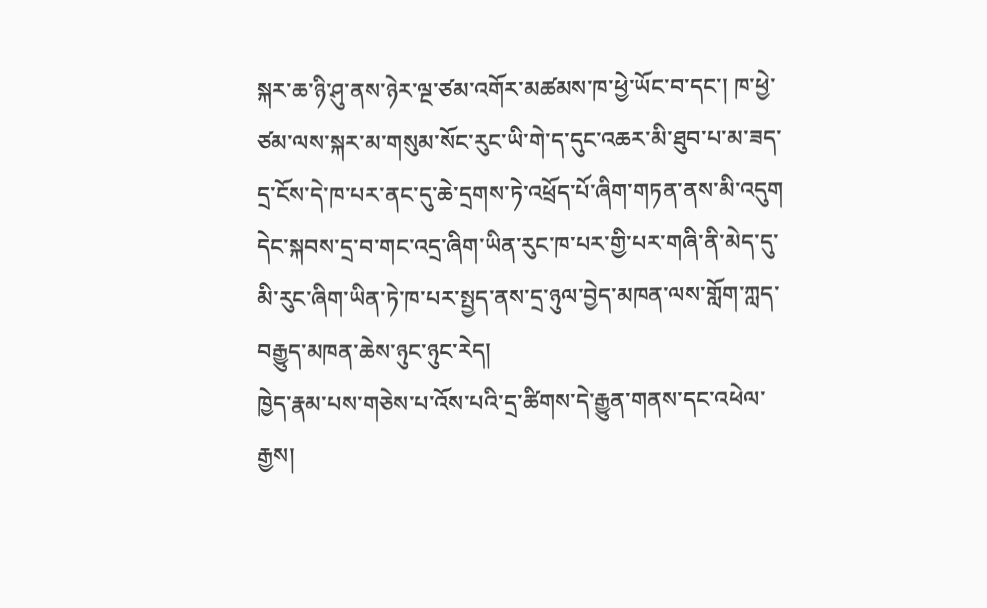སྐར་ཆ་ཉི་ཤུ་ནས་ཉེར་ལྔ་ཙམ་འགོར་མཚམས་ཁ་ཕྱེ་ཡོང་བ་དང་། ཁ་ཕྱེ་ཙམ་ལས་སྐར་མ་གསུམ་སོང་རུང་ཡི་གེ་ད་དུང་འཆར་མི་ཐུབ་པ་མ་ཟད་དྲ་ངོས་དེ་ཁ་པར་ནང་དུ་ཆེ་དྲགས་ཏེ་འཕྲོད་པོ་ཞིག་གཏན་ནས་མི་འདུག དེང་སྐབས་དྲ་བ་གང་འདྲ་ཞིག་ཡིན་རུང་ཁ་པར་གྱི་པར་གཞི་ནི་མེད་དུ་མི་རུང་ཞིག་ཡིན་ཏེ་ཁ་པར་སྤྱད་ནས་དྲ་ཉུལ་བྱེད་མཁན་ལས་གློག་ཀླད་བརྒྱུད་མཁན་ཆེས་ཉུང་ཉུང་རེད།
ཁྱེད་རྣམ་པས་གཅེས་པ་འོས་པའི་དྲ་ཚིགས་དེ་རྒྱུན་གནས་དང་འཕེལ་རྒྱས།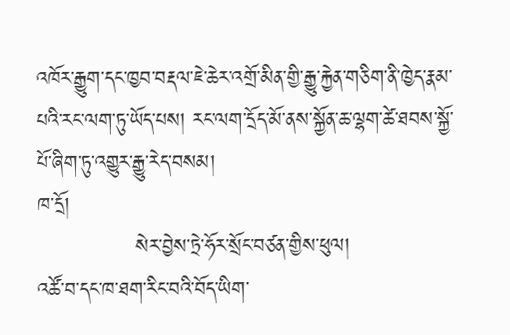འཁོར་རྒྱུག་དང་ཁྱབ་བརྡལ་ཇེ་ཆེར་འགྲོ་མིན་གྱི་རྒྱུ་རྐྱེན་གཅིག་ནི་ཁྱེད་རྣམ་པའི་རང་ལག་ཏུ་ཡོད་པས། རང་ལག་དྲོད་མོ་ནས་སྐྱོན་ཆ་ལྷག་ཚེ་ཐབས་སྐྱོ་པོ་ཞིག་ཏུ་འགྱུར་རྒྱུ་རེད་བསམ།
ཁ་དྲོ།
              སེར་བྱེས་ཏྲེ་ཧོར་སྲོང་བཙན་གྱིས་ཕུལ།
འཚོ་བ་དང་ཁ་ཐག་རིང་བའི་བོད་ཡིག་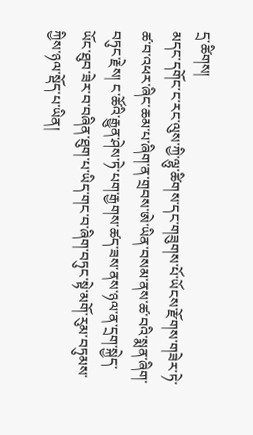དྲ་ཚིགས།
མདང་དགོང་ང་རང་ལུས་ཀྱི་ལྷུ་ཚིགས་དང་གཟུགས་པོ་ཡོངས་རྫོགས་གཟེར་ཏེ་ཚ་བ་འཕར་ཞིང་ཆམ་པ་ཞིག་ན་གྲབས་ཨེ་ཡིན་བསམ་ནས་ཚ་བའི་སྨན་ཞིག་བཏུང་རྗེས། ང་ཚོའི་རྒྱུན་ཤེས་ཏེ་པག་རྒྱགས་ཚད་ཟས་ནས་ཉལ་ན་དྲག་སྐྱེད་ཡོང་ཐུབ་ཟེར་བ་བཞིན་ཐུག་པ་ཡིད་གང་བ་ཞིག་བཏུང་སྟེ་མགོ་རུམ་བཏུམས་ཀྱིས་ཉལ་སྡོད་པ་ཡིན།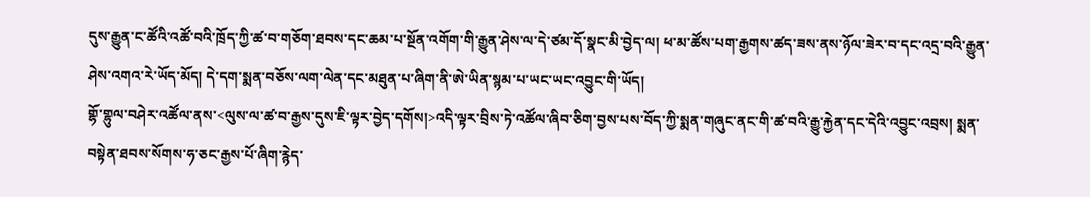དུས་རྒྱུན་ང་ཚོའི་འཚོ་བའི་ཁྲོད་ཀྱི་ཚ་བ་གཅོག་ཐབས་དང་ཆམ་པ་སྔོན་འགོག་གི་རྒྱུན་ཤེས་ལ་དེ་ཙམ་དོ་སྣང་མི་བྱེད་ལ། ཕ་མ་ཚོས་པག་རྒྱགས་ཚད་ཟས་ནས་ཉོལ་ཟེར་བ་དང་འདྲ་བའི་རྒྱུན་ཤེས་འགའ་རེ་ཡོད་མོད། དེ་དག་སྨན་བཅོས་ལག་ལེན་དང་མཐུན་པ་ཞིག་ནི་ཨེ་ཡིན་སྙམ་པ་ཡང་ཡང་འབྱུང་གི་ཡོད།
གྷོ་གྷུལ་བཤེར་འཚོལ་ནས་<ལུས་ལ་ཚ་བ་རྒྱས་དུས་ཇི་ལྟར་བྱེད་དགོས།>འདི་ལྟར་བྲིས་ཏེ་འཚོལ་ཞིབ་ཅིག་བྱས་པས་བོད་ཀྱི་སྨན་གཞུང་ནང་གི་ཚ་བའི་རྒྱུ་རྐྱེན་དང་དེའི་འབྱུང་འབྲས། སྨན་བསྟེན་ཐབས་སོགས་ཧ་ཅང་རྒྱས་པོ་ཞིག་རྙེད་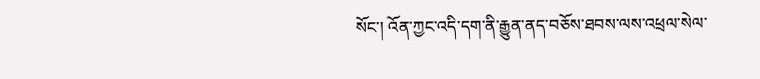སོང་། འོན་ཀྱང་འདི་དག་ནི་རྒྱུན་ནད་བཅོས་ཐབས་ལས་འཕྲལ་སེལ་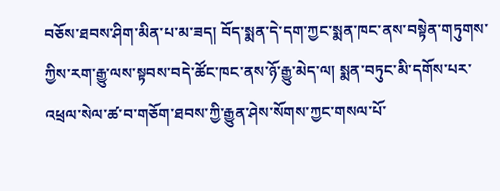བཅོས་ཐབས་ཤིག་མིན་པ་མ་ཟད། བོད་སྨན་དེ་དག་ཀྱང་སྨན་ཁང་ནས་བསྟེན་གཏུགས་ཀྱིས་རག་རྒྱུ་ལས་སྟབས་བདེ་ཚོང་ཁང་ནས་ཉོ་རྒྱུ་མེད་ལ། སྨན་བཏུང་མི་དགོས་པར་འཕྲལ་སེལ་ཚ་བ་གཅོག་ཐབས་ཀྱི་རྒྱུན་ཤེས་སོགས་ཀྱང་གསལ་པོ་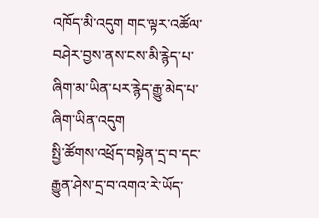འཁོད་མི་འདུག གང་ལྟར་འཚོལ་བཤེར་བྱས་ནས་ངས་མི་རྙེད་པ་ཞིག་མ་ཡིན་པར་རྙེད་རྒྱུ་མེད་པ་ཞིག་ཡིན་འདུག
སྤྱི་ཚོགས་འཕྲོད་བསྟེན་དྲ་བ་དང་རྒྱུན་ཤེས་དྲ་བ་འགའ་རེ་ཡོད་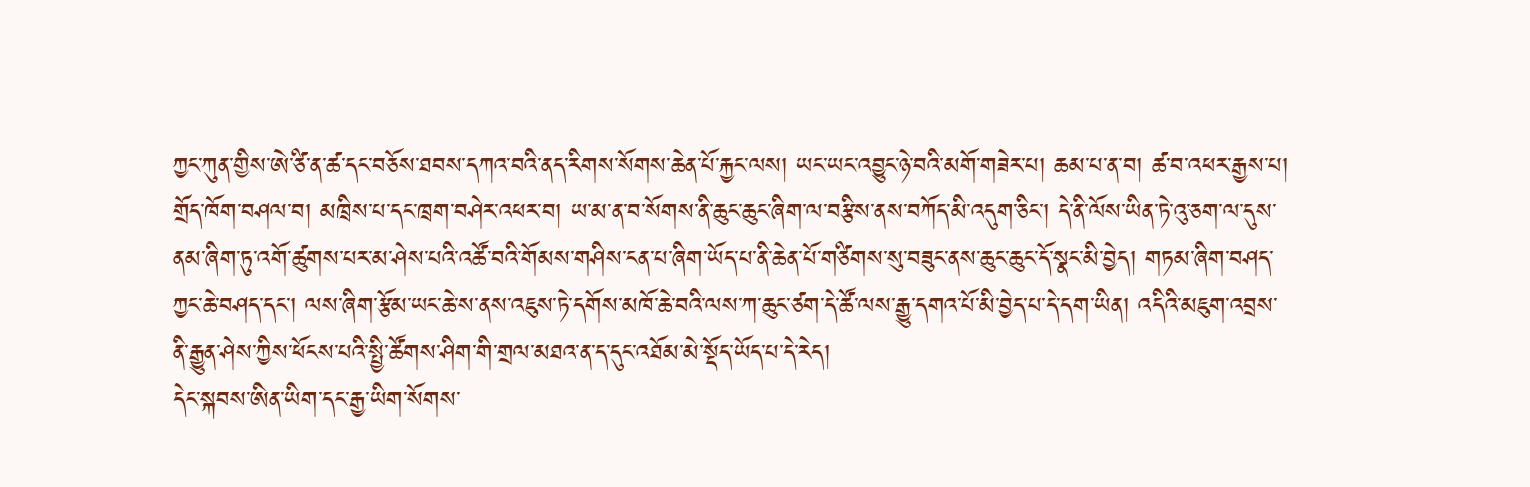ཀྱང་ཀུན་གྱིས་ཨེ་ཙི་ན་ཚ་དང་བཅོས་ཐབས་དཀའ་བའི་ནད་རིགས་སོགས་ཆེན་པོ་རྐྱང་ལས། ཡང་ཡང་འབྱུང་ཉེ་བའི་མགོ་གཟེར་པ། ཆམ་པ་ན་བ། ཚ་བ་འཕར་རྒྱས་པ། གྲོད་ཁོག་བཤལ་བ། མཁྲིས་པ་དང་ཁྲག་བཤེར་འཕར་བ། ཡ་མ་ན་བ་སོགས་ནི་ཆུང་ཆུང་ཞིག་ལ་བརྩིས་ནས་བཀོད་མི་འདུག་ཅིང་། དེ་ནི་ལོས་ཡིན་ཏེ་འུ་ཅག་ལ་དུས་ནམ་ཞིག་ཏུ་འགོ་ཚུགས་པར་མ་ཤེས་པའི་འཚོ་བའི་གོམས་གཤིས་ངན་པ་ཞིག་ཡོད་པ་ནི་ཆེན་པོ་གཙིགས་སུ་བཟུང་ནས་ཆུང་ཆུང་དོ་སྣང་མི་བྱེད། གཏམ་ཞིག་བཤད་ཀྱང་ཆེ་བཤད་དང་། ལས་ཞིག་རྩོམ་ཡང་ཆེ་ས་ནས་འཇུས་ཏེ་དགོས་མཁོ་ཆེ་བའི་ལས་ཀ་ཆུང་ཙག་དེ་ཚོ་ལས་རྒྱུ་དགའ་པོ་མི་བྱེད་པ་དེ་དག་ཡིན། འདིའི་མཇུག་འབྲས་ནི་རྒྱུན་ཤེས་ཀྱིས་ཕོངས་པའི་སྤྱི་ཚོགས་ཤིག་གི་གྲལ་མཐའ་ན་ད་དུང་འཐོམ་མེ་སྡོད་ཡོད་པ་དེ་རེད།
དེང་སྐབས་ཨིན་ཡིག་དང་རྒྱ་ཡིག་སོགས་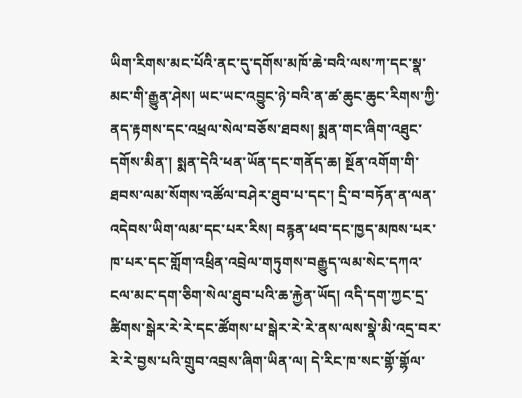ཡིག་རིགས་མང་པོའི་ནང་དུ་དགོས་མཁོ་ཆེ་བའི་ལས་ཀ་དང་སྣ་མང་གི་རྒྱུན་ཤེས། ཡང་ཡང་འབྱུང་ཉེ་བའི་ན་ཚ་ཆུང་ཆུང་རིགས་ཀྱི་ནད་རྟགས་དང་འཕྲལ་སེལ་བཅོས་ཐབས། སྨན་གང་ཞིག་འཐུང་དགོས་མིན་། སྨན་དེའི་ཕན་ཡོན་དང་གནོད་ཆ། སྔོན་འགོག་གི་ཐབས་ལམ་སོགས་འཚོལ་བཤེར་ཐུབ་པ་དང་། དྲི་བ་བཏོན་ན་ལན་འདེབས་ཡིག་ལམ་དང་པར་རིས། བརྙན་ཕབ་དང་ཁྱད་མཁས་པར་ཁ་པར་དང་གློག་འཕྲིན་འབྲེལ་གཏུགས་བརྒྱུད་ལམ་སེང་དཀའ་ངལ་མང་དག་ཅིག་སེལ་ཐུབ་པའི་ཆ་རྐྱེན་ཡོད། འདི་དག་ཀྱང་དྲ་ཚིགས་སྒེར་རེ་རེ་དང་ཚོགས་པ་སྒེར་རེ་རེ་ནས་ལས་སྣེ་མི་འདྲ་བར་རེ་རེ་བྱས་པའི་གྲུབ་འབྲས་ཞིག་ཡིན་ལ། དེ་རིང་ཁ་སང་གྷོ་གྷོལ་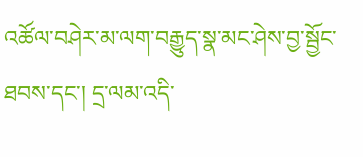འཚོལ་བཤེར་མ་ལག་བརྒྱུད་སྣ་མང་ཤེས་བྱ་སྦྱོང་ཐབས་དང་། དྲ་ལམ་འདི་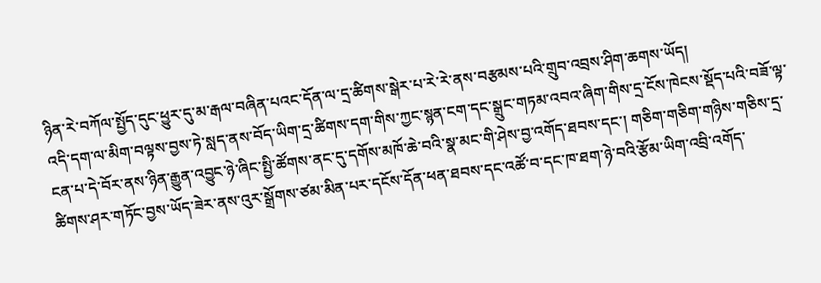ཉིན་རེ་བཀོལ་སྤྱོད་དུང་ཕྱུར་དུ་མ་རྒལ་བཞིན་པའང་དོན་ལ་དྲ་ཚིགས་སྒེར་པ་རེ་རེ་ནས་བརྩམས་པའི་གྲུབ་འབྲས་ཤིག་ཆགས་ཡོད།
འདི་དག་ལ་མིག་བལྟས་བྱས་ཏེ་སླད་ནས་བོད་ཡིག་དྲ་ཚིགས་དག་གིས་ཀྱང་སྙན་ངག་དང་སྒྲུང་གཏམ་འབའ་ཞིག་གིས་དྲ་ངོས་ཁེངས་སྡོད་པའི་བཟོ་ལྟ་ངན་པ་དེ་བོར་ནས་ཉིན་རྒྱུན་འབྱུང་ཉེ་ཞིང་སྤྱི་ཚོགས་ནང་དུ་དགོས་མཁོ་ཆེ་བའི་སྣ་མང་གི་ཤེས་བྱ་འགོད་ཐབས་དང་། གཅིག་གཅིག་གཉིས་གཅིས་དྲ་ཚིགས་ཤར་གཏོང་བྱས་ཡོད་ཟེར་ནས་འུར་སྒྲོགས་ཙམ་མིན་པར་དངོས་དོན་ཕན་ཐབས་དང་འཚོ་བ་དང་ཁ་ཐག་ཉེ་བའི་རྩོམ་ཡིག་འབྲི་འགོད་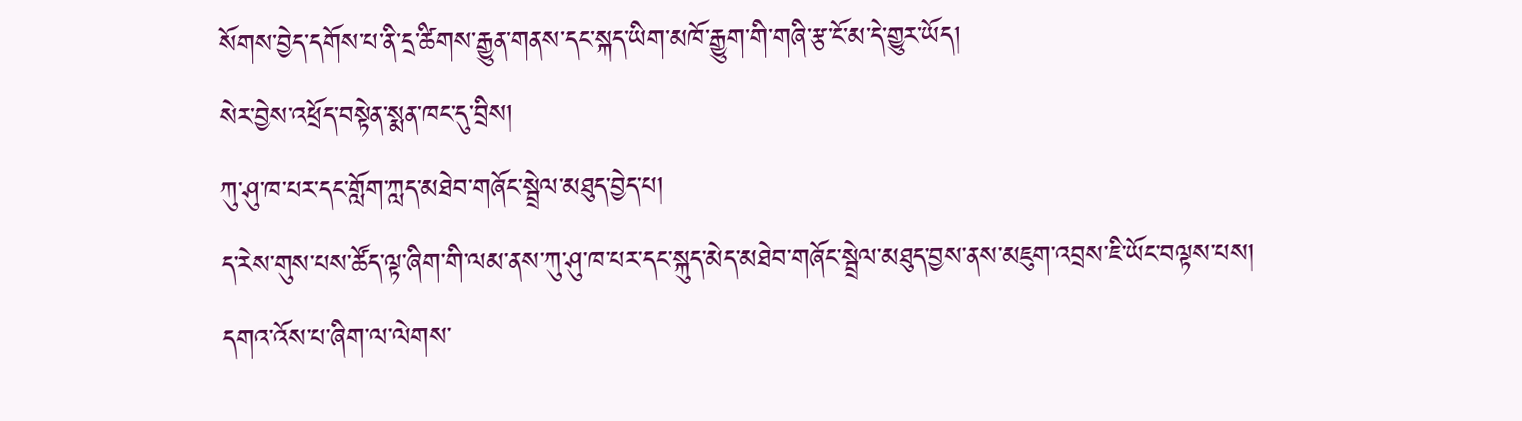སོགས་བྱེད་དགོས་པ་ནི་དྲ་ཚིགས་རྒྱུན་གནས་དང་སྐད་ཡིག་མཁོ་རྒྱུག་གི་གཞི་རྩ་ངོ་མ་དེ་གྱུར་ཡོད།
སེར་བྱེས་འཕྲོད་བསྟེན་སྨན་ཁང་དུ་བྲིས།
ཀུ་ཤུ་ཁ་པར་དང་གློག་ཀླད་མཐེབ་གཞོང་སྦྲེལ་མཐུད་བྱེད་པ།
ད་རེས་གུས་པས་ཚོད་ལྟ་ཞིག་གི་ལམ་ནས་ཀུ་ཤུ་ཁ་པར་དང་སྐུད་མེད་མཐེབ་གཞོང་སྦྲེལ་མཐུད་བྱས་ནས་མཇུག་འབྲས་ཇི་ཡོང་བལྟས་པས། དགའ་འོས་པ་ཞིག་ལ་ལེགས་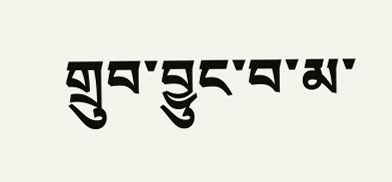གྲུབ་བྱུང་བ་མ་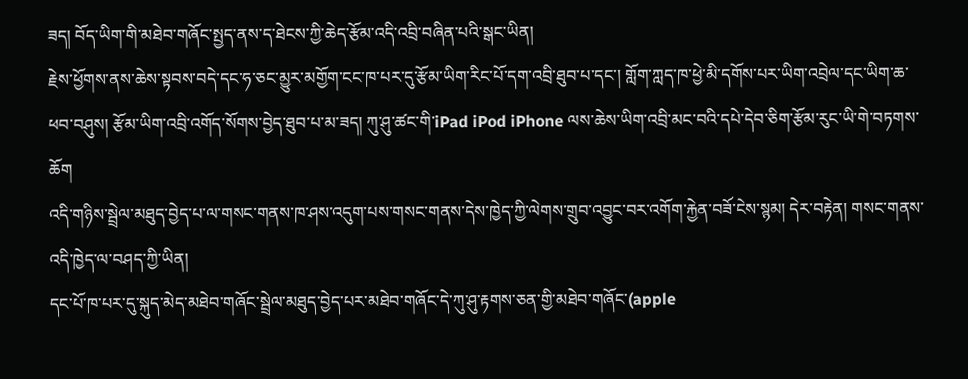ཟད། བོད་ཡིག་གི་མཐེབ་གཞོང་སྤྱད་ནས་ད་ཐེངས་ཀྱི་ཆེད་རྩོམ་འདི་འབྲི་བཞིན་པའི་སྒང་ཡིན།
རྗེས་ཕྱོགས་ནས་ཆེས་སྟབས་བདེ་དང་ཧ་ཅང་མྱུར་མགྱོག་ངང་ཁ་པར་དུ་རྩོམ་ཡིག་རིང་པོ་དག་འབྲི་ཐུབ་པ་དང་། གློག་ཀླད་ཁ་ཕྱེ་མི་དགོས་པར་ཡིག་འབྲེལ་དང་ཡིག་ཆ་ཕབ་བཤུས། རྩོམ་ཡིག་འབྲི་འགོད་སོགས་བྱེད་ཐུབ་པ་མ་ཟད། ཀུ་ཤུ་ཚང་གི་iPad iPod iPhone ལས་ཆེས་ཡིག་འབྲི་མང་བའི་དཔེ་དེབ་ཅིག་རྩོམ་རུང་ཡི་གེ་བཏགས་ཆོག
འདི་གཉིས་སྦྲེལ་མཐུད་བྱེད་པ་ལ་གསང་གནས་ཁ་ཤས་འདུག་པས་གསང་གནས་དེས་ཁྱེད་ཀྱི་ལེགས་གྲུབ་འབྱུང་བར་འགོག་རྐྱེན་བཟོ་ངེས་སྙམ། དེར་བརྟེན། གསང་གནས་འདི་ཁྱེད་ལ་བཤད་ཀྱི་ཡིན།
དང་པོ་ཁ་པར་དུ་སྐུད་མེད་མཐེབ་གཞོང་སྦྲེལ་མཐུད་བྱེད་པར་མཐེབ་གཞོང་དེ་ཀུ་ཤུ་རྟགས་ཅན་གྱི་མཐེབ་གཞོང་(apple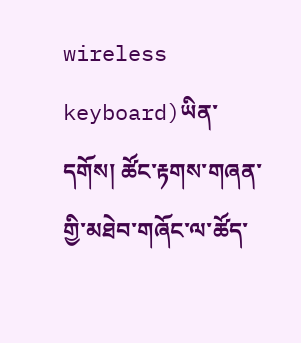wireless keyboard)ཡིན་དགོས། ཚོང་རྟགས་གཞན་གྱི་མཐེབ་གཞོང་ལ་ཚོད་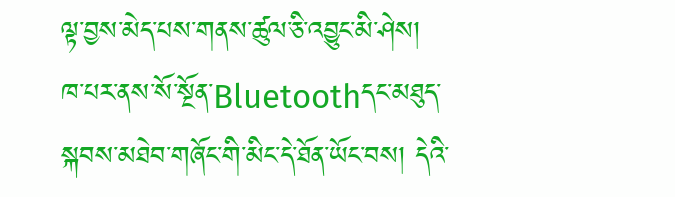ལྟ་བྱས་མེད་པས་གནས་ཚུལ་ཅི་འབྱུང་མི་ཤེས།
ཁ་པར་ནས་སོ་སྔོན་Bluetoothདང་མཐུད་སྐབས་མཐེབ་གཞོང་གི་མིང་དེ་ཐོན་ཡོང་བས། དེའི་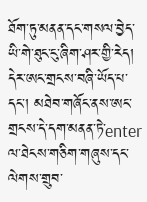ཐོག་ཏུ་མནན་དང་གསལ་བྱེད་ཡི་གེ་ཐུང་ངུ་ཞིག་ཤར་གྱི་རེད། དེར་ཨང་གྲངས་བཞི་ཡོད་པ་དང་། མཐེབ་གཞོང་ནས་ཨང་གྲངས་དེ་དག་མནན་ཏེ་enter ལ་ཐེངས་གཅིག་གཞུས་དང་ལེགས་གྲུབ་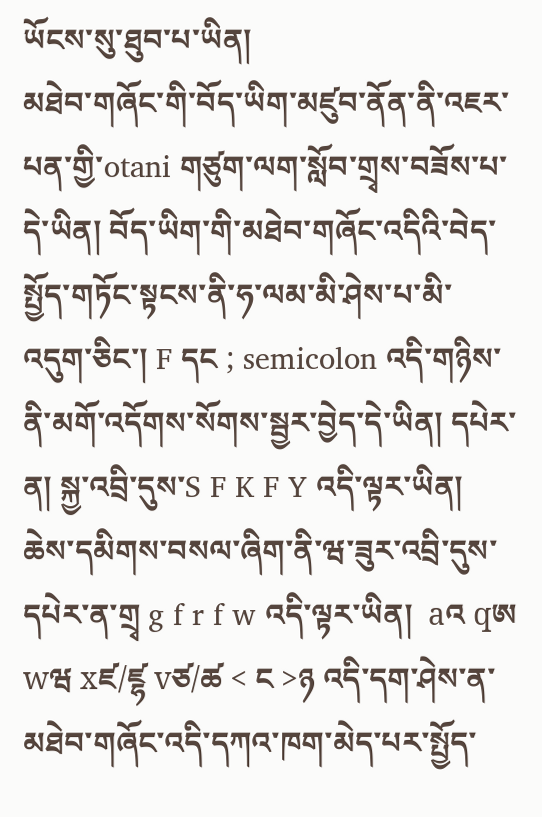ཡོངས་སུ་ཐུབ་པ་ཡིན།
མཐེབ་གཞོང་གི་བོད་ཡིག་མཛུབ་ནོན་ནི་འཇར་པན་གྱི་otani གཙུག་ལག་སློབ་གྲྭས་བཟོས་པ་དེ་ཡིན། བོད་ཡིག་གི་མཐེབ་གཞོང་འདིའི་བེད་སྤྱོད་གཏོང་སྟངས་ནི་ཧ་ལམ་མི་ཤེས་པ་མི་འདུག་ཅིང་། F དང ; semicolon འདི་གཉིས་ནི་མགོ་འདོགས་སོགས་སྦྱར་བྱེད་དེ་ཡིན། དཔེར་ན། སྐྱ་འབྲི་དུས་S F K F Y འདི་ལྟར་ཡིན། ཆེས་དམིགས་བསལ་ཞིག་ནི་ཝ་ཟུར་འབྲི་དུས་དཔེར་ན་གྲྭ g f r f w འདི་ལྟར་ཡིན།  aའ qཨ wཝ xཛ/ཛྷ vཙ/ཚ < ང >ཉ འདི་དག་ཤེས་ན་མཐེབ་གཞོང་འདི་དཀའ་ཁག་མེད་པར་སྤྱོད་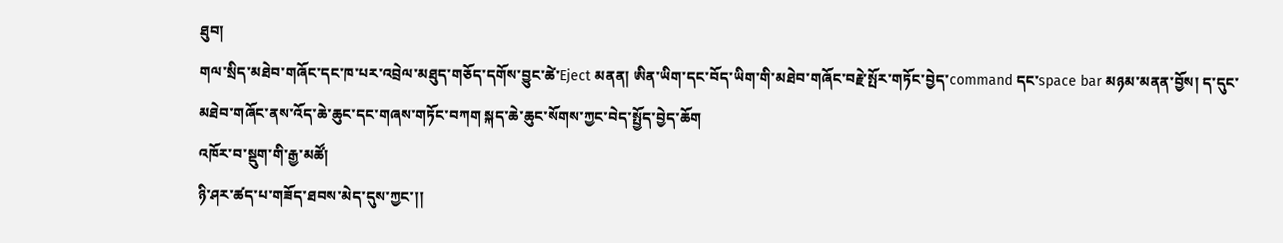ཐུབ།
གལ་སྲིད་མཐེབ་གཞོང་དང་ཁ་པར་འབྲེལ་མཐུད་གཅོད་དགོས་བྱུང་ཚེ་Eject མནན། ཨིན་ཡིག་དང་བོད་ཡིག་གི་མཐེབ་གཞོང་བརྗེ་སྤོར་གཏོང་བྱེད་command དང་space bar མཉམ་མནན་བྱོས། ད་དུང་མཐེབ་གཞོང་ནས་འོད་ཆེ་ཆུང་དང་གཞས་གཏོང་བཀག སྐད་ཆེ་ཆུང་སོགས་ཀྱང་བེད་སྤྱོད་བྱེད་ཆོག
འཁོར་བ་སྡུག་གི་རྒྱ་མཚོ།
ཉི་ཤར་ཚད་པ་གཟོད་ཐབས་མེད་དུས་ཀྱང་།།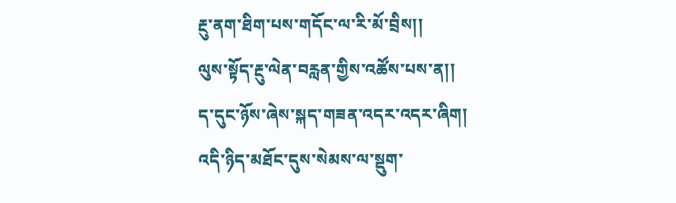རྔུ་ནག་ཐིག་པས་གདོང་ལ་རི་མོ་བྲིས།།
ལུས་སྟོད་རྔུ་ལེན་བརླན་གྱིས་འཚོས་པས་ན།།
ད་དུང་ཉོས་ཞེས་སྐད་གཟན་འདར་འདར་ཞིག།
འདི་ཉིད་མཐོང་དུས་སེམས་ལ་སྡུག་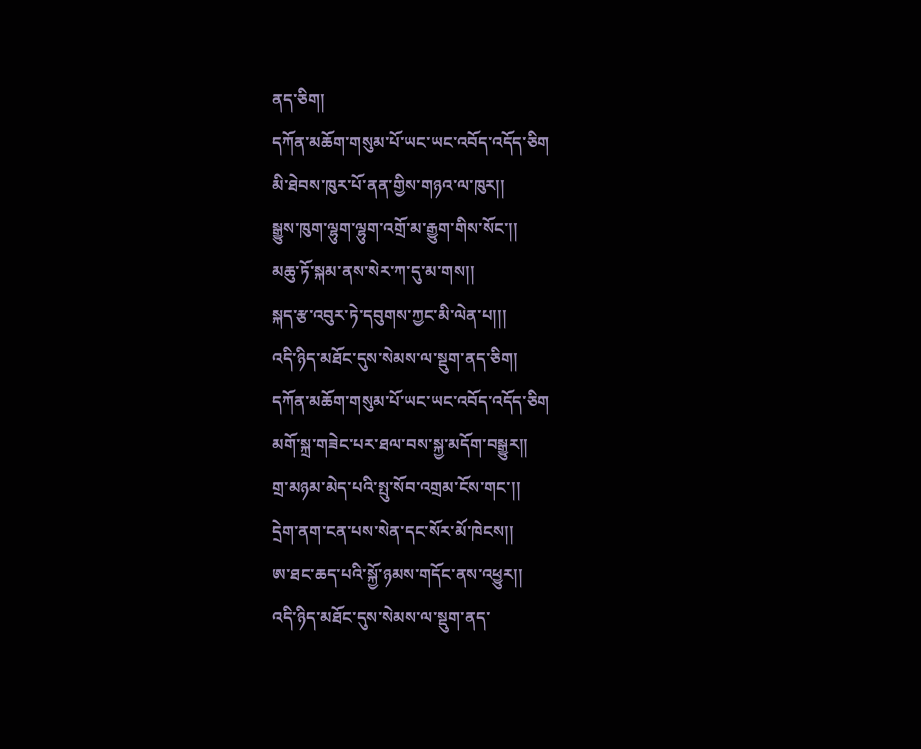ནད་ཅིག།
དཀོན་མཆོག་གསུམ་པོ་ཡང་ཡང་འབོད་འདོད་ཅིག
མི་ཐེབས་ཁུར་པོ་ནན་གྱིས་གཉའ་ལ་ཁུར།།
སྒྱུས་ཁུག་ལྷུག་ལྷུག་འགྲོ་མ་རྒྱུག་གིས་སོང་།།
མཆུ་ཏོ་སྐམ་ནས་སེར་ཀ་དུ་མ་གས།།
སྐད་རྩ་འབུར་ཏེ་དབུགས་ཀྱང་མི་ལེན་པ།།།
འདི་ཉིད་མཐོང་དུས་སེམས་ལ་སྡུག་ནད་ཅིག།
དཀོན་མཆོག་གསུམ་པོ་ཡང་ཡང་འབོད་འདོད་ཅིག
མགོ་སྐྲ་གཟེང་པར་ཐལ་བས་སྐྱ་མདོག་བསྒྱུར།།
གྲ་མཉམ་མེད་པའི་སྤུ་སོབ་འགྲམ་ངོས་གང་།།
དྲེག་ནག་ངན་པས་སེན་དང་སོར་མོ་ཁེངས།།
ཨ་ཐང་ཆད་པའི་སྐྱོ་ཉམས་གདོང་ནས་འཕྱུར།།
འདི་ཉིད་མཐོང་དུས་སེམས་ལ་སྡུག་ནད་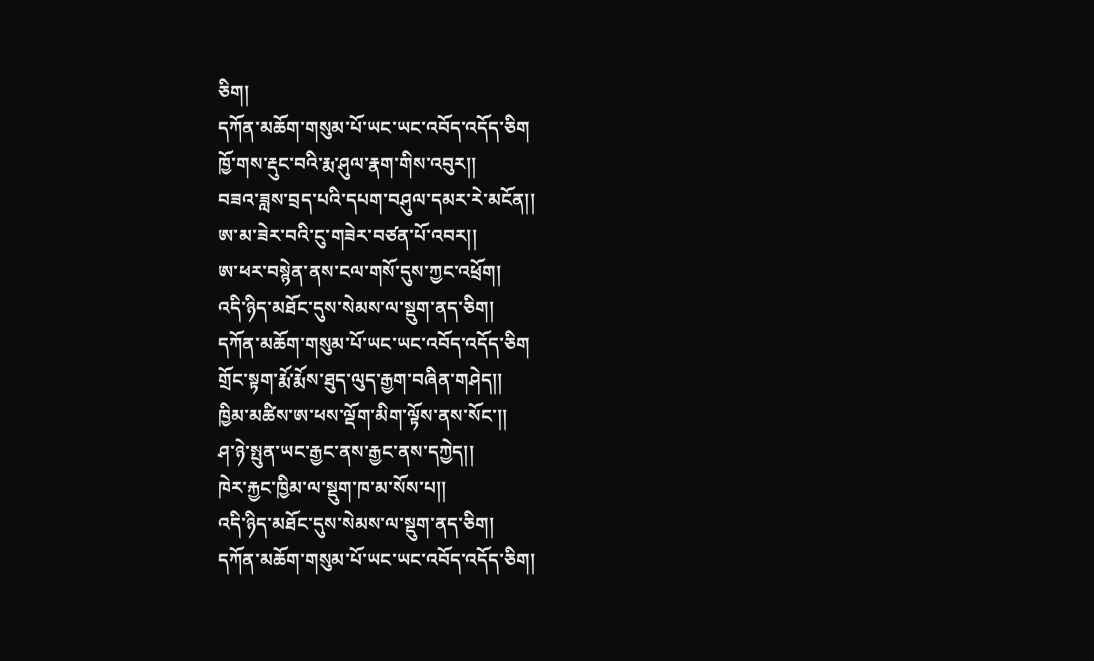ཅིག།
དཀོན་མཆོག་གསུམ་པོ་ཡང་ཡང་འབོད་འདོད་ཅིག
ཁྱོ་གས་རྡུང་བའི་རྨ་ཤུལ་རྣག་གིས་འབུར།།
བཟའ་ཟླས་བྲད་པའི་དཔག་བཤུལ་དམར་རེ་མངོན།།
ཨ་མ་ཟེར་བའི་ངུ་གཟེར་བཙན་པོ་འབར།།
ཨ་ཕར་བསྙེན་ནས་ངལ་གསོ་དུས་ཀྱང་འཕྲོག།
འདི་ཉིད་མཐོང་དུས་སེམས་ལ་སྡུག་ནད་ཅིག།
དཀོན་མཆོག་གསུམ་པོ་ཡང་ཡང་འབོད་འདོད་ཅིག
གྲོང་སྟག་རྨོ་རྨོས་ཐུད་ལུད་རྒྱག་བཞིན་གཤེད།།
ཁྱིམ་མཚིས་ཨ་ཕས་ལྡོག་མིག་ལྟོས་ནས་སོང་།།
ཤ་ཉེ་སྤུན་ཡང་རྒྱང་ནས་རྒྱང་ནས་དཀྱེད།།
ཁེར་རྐྱང་ཁྱིམ་ལ་སྡུག་ཁ་མ་སོས་པ།།
འདི་ཉིད་མཐོང་དུས་སེམས་ལ་སྡུག་ནད་ཅིག།
དཀོན་མཆོག་གསུམ་པོ་ཡང་ཡང་འབོད་འདོད་ཅིག།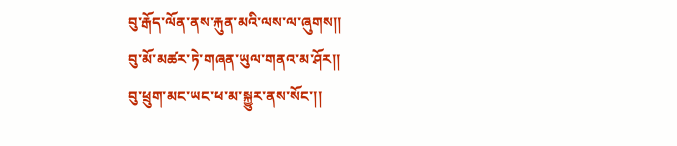བུ་རྒོད་ལོན་ནས་རྐུན་མའི་ལས་ལ་ཞུགས།།
བུ་མོ་མཚར་ཏེ་གཞན་ཡུལ་གནའ་མ་ཤོར།།
བུ་ཕྲུག་མང་ཡང་ཕ་མ་སྐྱུར་ནས་སོང་།།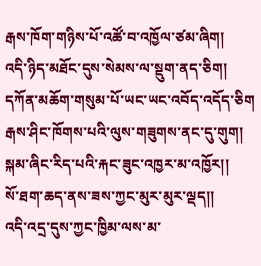རྒས་ཁོག་གཉིས་པོ་འཚོ་བ་འཁྱོལ་ཙམ་ཞིག།
འདི་ཉིད་མཐོང་དུས་སེམས་ལ་སྡུག་ནད་ཅིག།
དཀོན་མཆོག་གསུམ་པོ་ཡང་ཡང་འབོད་འདོད་ཅིག
རྒས་ཤིང་ཁོགས་པའི་ལུས་གཟུགས་ནང་དུ་གུག།
སྐམ་ཞིང་རིད་པའི་རྐང་ཟུང་འཁྱར་མ་འཁྱོར།།
སོ་ཐག་ཆད་ནས་ཟས་ཀྱང་མུར་མུར་ལྡད།།
འདི་འདྲ་དུས་ཀྱང་ཁྱིམ་ལས་མ་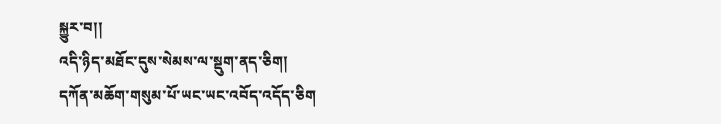སྐྱུར་བ།།
འདི་ཉིད་མཐོང་དུས་སེམས་ལ་སྡུག་ནད་ཅིག།
དཀོན་མཆོག་གསུམ་པོ་ཡང་ཡང་འབོད་འདོད་ཅིག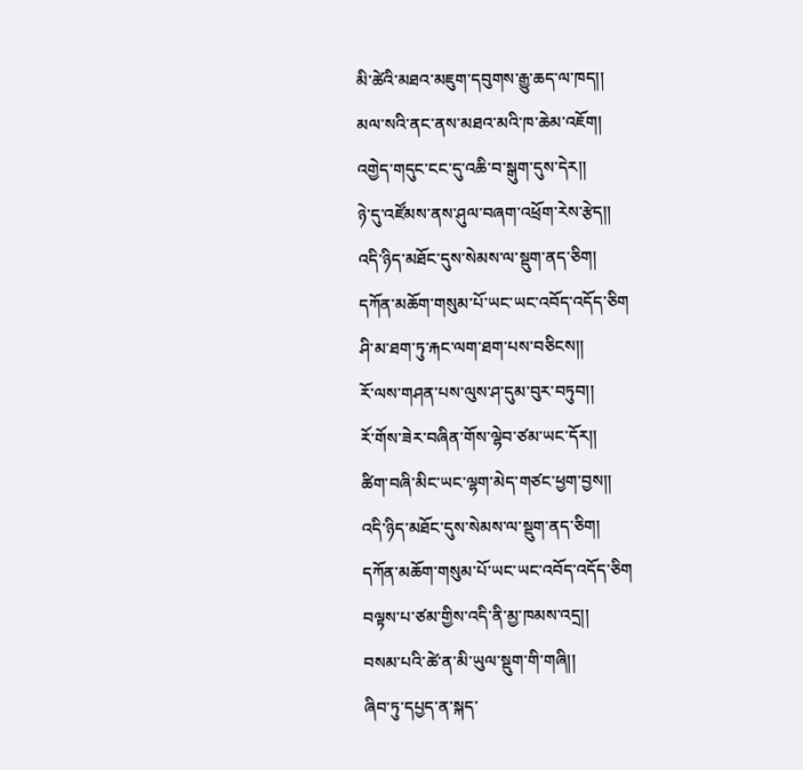མི་ཚེའི་མཐའ་མཇུག་དབུགས་རྒྱུ་ཆད་ལ་ཁད།།
མལ་སའི་ནང་ནས་མཐའ་མའི་ཁ་ཆེམ་འཇོག།
འགྱེད་གདུང་ངང་དུ་འཆི་བ་སྒུག་དུས་དེར།།
ཉེ་དུ་འཛོམས་ནས་ཤུལ་བཞག་འཕྲོག་རེས་རྩེད།།
འདི་ཉིད་མཐོང་དུས་སེམས་ལ་སྡུག་ནད་ཅིག།
དཀོན་མཆོག་གསུམ་པོ་ཡང་ཡང་འབོད་འདོད་ཅིག
ཤི་མ་ཐག་ཏུ་རྐང་ལག་ཐག་པས་བཅིངས།།
རོ་ལས་གཤན་པས་ལུས་ཤ་དུམ་བུར་བཏུབ།།
རོ་གོས་ཟེར་བཞིན་གོས་ལྷེབ་ཙམ་ཡང་དོར།།
ཚིག་བཞི་མིང་ཡང་ལྷག་མེད་གཙང་ཕྱག་བྱས།།
འདི་ཉིད་མཐོང་དུས་སེམས་ལ་སྡུག་ནད་ཅིག།
དཀོན་མཆོག་གསུམ་པོ་ཡང་ཡང་འབོད་འདོད་ཅིག
བལྟས་པ་ཙམ་གྱིས་འདི་ནི་མྱ་ཁམས་འདྲ།།
བསམ་པའི་ཚེ་ན་མི་ཡུལ་སྡུག་གི་གཞི།།
ཞིབ་ཏུ་དཔྱད་ན་སྐད་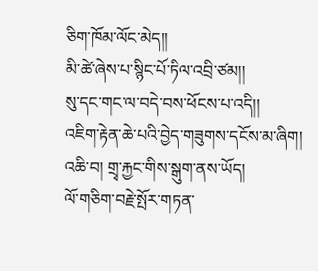ཅིག་ཁོམ་ལོང་མེད།།
མི་ཚེ་ཞེས་པ་སྙིང་པོ་ཏིལ་འབྲི་ཙམ།།
སུ་དང་གང་ལ་བདེ་བས་ཕོངས་པ་འདི།།
འཇིག་རྟེན་ཆེ་པའི་བྱེད་གཟུགས་དངོས་མ་ཞིག།
འཆི་བ། གྲྭ་རྐྱང་གིས་སྒུག་ནས་ཡོད།
ལོ་གཅིག་བརྗེ་སྤོར་གཏན་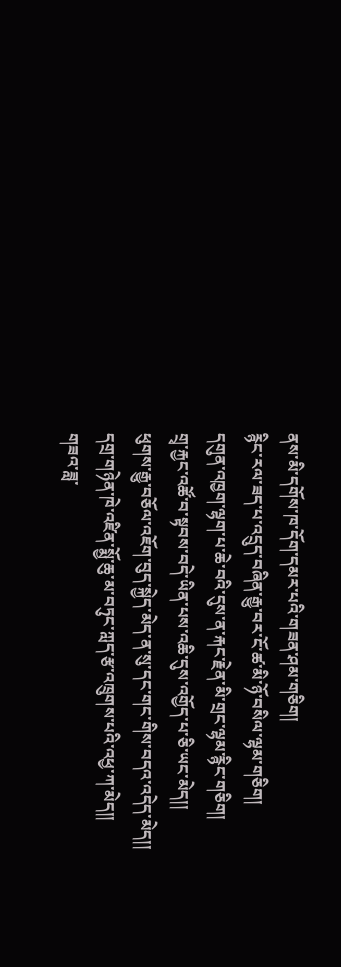ནས་མི་དགོས་ཁ་དོག་དམར་པའི་གཟན་ཤམ་གཅིག།
རྙིང་རལ་ཟད་པ་འདྲུད་བཞིན་རྒྱུ་བར་ངོ་ཚ་མི་ཉོ་བསིལ་ལྷམ་གཅིག།
དགུན་འཁྱག་ལྷག་པ་ཆེ་བའི་དུས་ན་རྐང་རྗེན་མི་གྲང་ལྷམ་རྙིང་གཅིག།
གྲྭ་རྐྱང་འཚོ་བ་སྟབས་བདེ་ཡིན་པས་འཆི་དུས་འགྱོད་པ་ཅི་ཡང་མེད།།
ཕུགས་རྒྱུ་བཅོལ་འཇོག་བུད་སྐྱེད་མེད་ན་སུ་དང་གང་གིས་བདའ་འདེད་མེད།།
དགྲ་གཉེན་ཁེ་འཛིན་སྨྱོ་ཆུ་མ་བཏུང་ཀླད་རྩ་འཁྲུགས་པའི་འཕྱ་ཀ་མེད།།
གཟའ་ཟླ་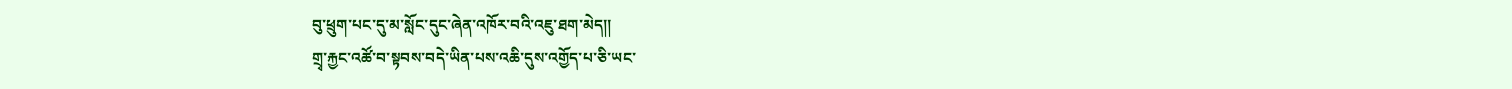བུ་ཕྲུག་པང་དུ་མ་སློང་དུང་ཞེན་འཁོར་བའི་འཇུ་ཐག་མེད།།
གྲྭ་རྐྱང་འཚོ་བ་སྟབས་བདེ་ཡིན་པས་འཆི་དུས་འགྱོད་པ་ཅི་ཡང་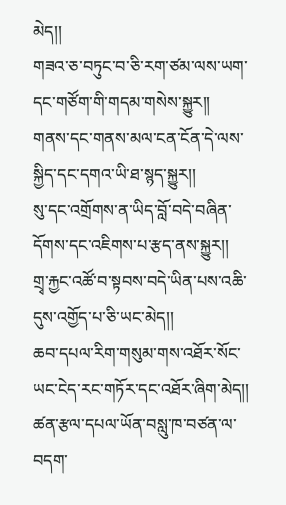མེད།།
གཟའ་ཅ་བཏུང་བ་ཅི་རག་ཙམ་ལས་ཡག་དང་གཙོག་གི་གདམ་གསེས་སྐྱུར།།
གནས་དང་གནས་མལ་ངན་ངོན་དེ་ལས་སྐྱིད་དང་དགའ་ཡི་ཐ་སྙད་སྐྱུར།།
སུ་དང་འགྲོགས་ན་ཡིད་བློ་བདེ་བཞིན་དོགས་དང་འཇིགས་པ་རྩད་ནས་སྐྱུར།།
གྲྭ་རྐྱང་འཚོ་བ་སྟབས་བདེ་ཡིན་པས་འཆི་དུས་འགྱོད་པ་ཅི་ཡང་མེད།།
ཆབ་དཔལ་རིག་གསུམ་གས་འཐོར་སོང་ཡང་ངེད་རང་གཏོར་དང་འཐོར་ཞིག་མེད།།
ཚན་རྩལ་དཔལ་ཡོན་བསླུ་ཁ་བཙན་ལ་བདག་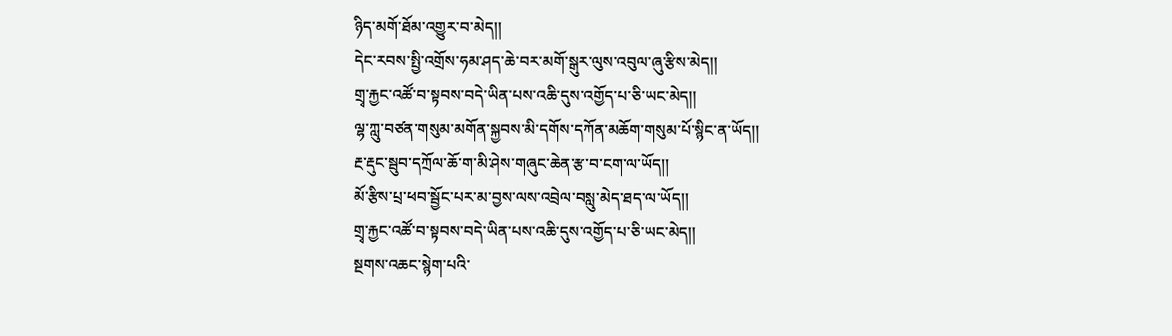ཉིད་མགོ་ཐོམ་འགྱུར་བ་མེད།།
དེང་རབས་སྤྱི་འགྲོས་ཧམ་ཤད་ཆེ་བར་མགོ་སྒུར་ལུས་འབུལ་ཞུ་རྩིས་མེད།།
གྲྭ་རྐྱང་འཚོ་བ་སྟབས་བདེ་ཡིན་པས་འཆི་དུས་འགྱོད་པ་ཅི་ཡང་མེད།།
ལྷ་ཀླུ་བཙན་གསུམ་མགོན་སྐྱབས་མི་དགོས་དཀོན་མཆོག་གསུམ་པོ་སྙིང་ན་ཡོད།།
རྔ་རྡུང་སྦུབ་དཀྲོལ་ཆོ་ག་མི་ཤེས་གཞུང་ཆེན་རྩ་བ་ངག་ལ་ཡོད།།
མོ་རྩིས་པྲ་ཕབ་སྦྱོང་པར་མ་བྱས་ལས་འབྲེལ་བསླུ་མེད་ཐད་ལ་ཡོད།།
གྲྭ་རྐྱང་འཚོ་བ་སྟབས་བདེ་ཡིན་པས་འཆི་དུས་འགྱོད་པ་ཅི་ཡང་མེད།།
སྔགས་འཆང་སྙེག་པའི་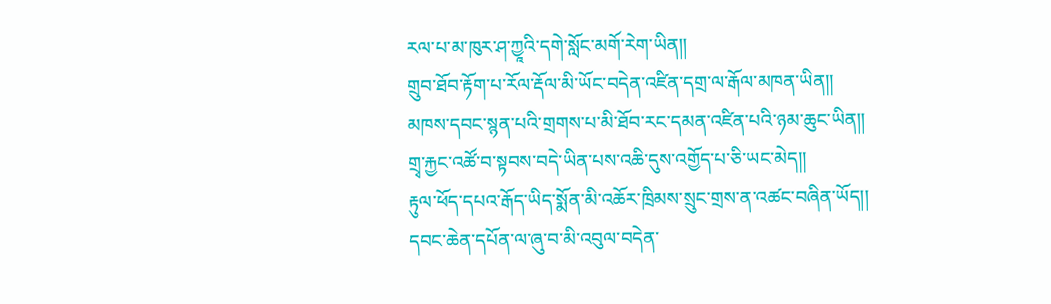རལ་པ་མ་ཁུར་ཤ་ཀྱཱའི་དགེ་སློང་མགོ་རེག་ཡིན།།
གྲུབ་ཐོབ་རྟོག་པ་རོལ་རྡོལ་མི་ཡོང་བདེན་འཛིན་དགྲ་ལ་རྒོལ་མཁན་ཡིན།།
མཁས་དབང་སྙན་པའི་གྲགས་པ་མི་ཐོབ་རང་དམན་འཛིན་པའི་ཉམ་ཆུང་ཡིན།།
གྲྭ་རྐྱང་འཚོ་བ་སྟབས་བདེ་ཡིན་པས་འཆི་དུས་འགྱོད་པ་ཅི་ཡང་མེད།།
རྟུལ་ཕོད་དཔའ་རྒོད་ཡིད་སྨོན་མི་འཆོར་ཁྲིམས་སྲུང་གྲས་ན་འཚང་བཞིན་ཡོད།།
དབང་ཆེན་དཔོན་ལ་ཞུ་བ་མི་འབུལ་བདེན་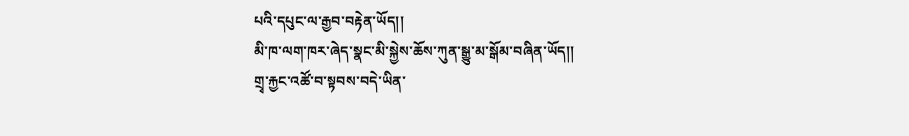པའི་དཔུང་ལ་རྒྱབ་བརྟེན་ཡོད།།
མི་ཁ་ལག་ཁར་ཞེད་སྣང་མི་སྐྱེས་ཆོས་ཀུན་སྒྱུ་མ་སྒོམ་བཞིན་ཡོད།།
གྲྭ་རྐྱང་འཚོ་བ་སྟབས་བདེ་ཡིན་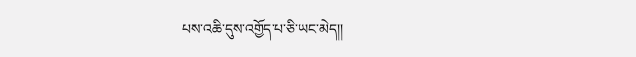པས་འཆི་དུས་འགྱོད་པ་ཅི་ཡང་མེད།།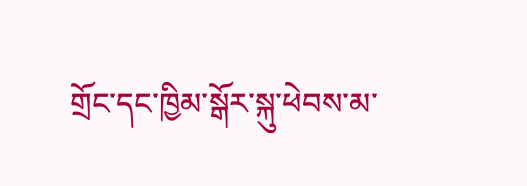གྲོང་དང་ཁྱིམ་སྒོར་སྐུ་ཕེབས་མ་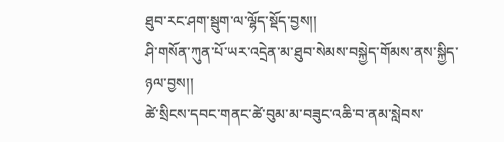ཐུབ་རང་ཤག་སྦུག་ལ་ལྷོད་སྡོད་བྱས།།
ཤི་གསོན་ཀུན་པོ་ཡར་འདྲེན་མ་ཐུབ་སེམས་བསྐྱེད་གོམས་ནས་སྐྱིད་ཉལ་བྱས།།
ཚེ་སྲིངས་དབང་གནང་ཚེ་བུམ་མ་བཟུང་འཆི་བ་ནམ་སླེབས་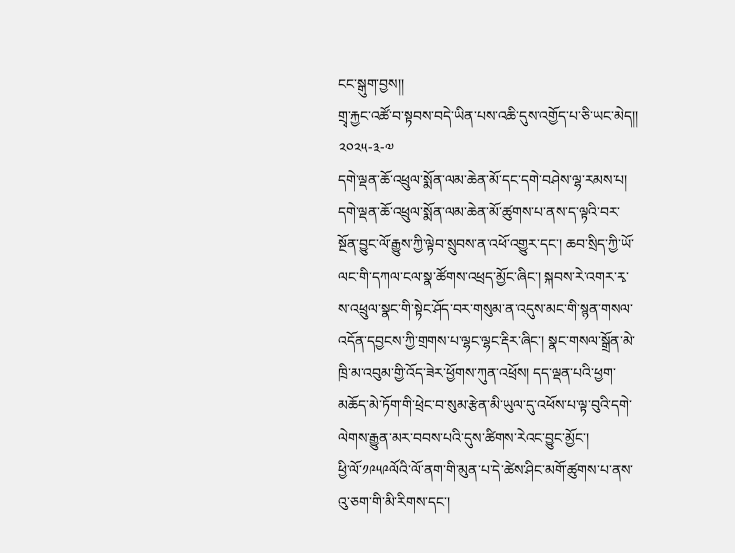ངང་སྒུག་བྱས།།
གྲྭ་རྐྱང་འཚོ་བ་སྟབས་བདེ་ཡིན་པས་འཆི་དུས་འགྱོད་པ་ཅི་ཡང་མེད།།
༢༠༢༥-༣-༧
དགེ་ལྡན་ཆོ་འཕྲུལ་སྨོན་ལམ་ཆེན་མོ་དང་དགེ་བཤེས་ལྷ་རམས་པ།
དགེ་ལྡན་ཆོ་འཕྲུལ་སྨོན་ལམ་ཆེན་མོ་ཚུགས་པ་ནས་ད་ལྟའི་བར་སྔོན་བྱུང་ལོ་རྒྱུས་ཀྱི་ལྟེབ་སྲུབས་ན་འཕོ་འགྱུར་དང་། ཆབ་སྲིད་ཀྱི་ཡོ་ལང་གི་དཀལ་ངལ་སྣ་ཚོགས་འཕྲད་མྱོང་ཞིང་། སྐབས་རེ་འགར་རྭ་ས་འཕྲུལ་སྣང་གི་སྟེང་ཤོད་བར་གསུམ་ན་འདུས་མང་གི་སྙན་གསལ་འདོན་དབྱངས་ཀྱི་གྲགས་པ་ལྷང་ལྷང་རྡིར་ཞིང་། སྣང་གསལ་སྒྲོན་མེ་ཁྲི་མ་འབུམ་གྱི་འོད་ཟེར་ཕྱོགས་ཀུན་འཕྲོས། དད་ལྡན་པའི་ཕྱག་མཆོད་མེ་ཏོག་གི་ཕྲེང་བ་སུམ་རྩེན་མི་ཡུལ་དུ་འཕོས་པ་ལྟ་བུའི་དགེ་ལེགས་རྒྱུན་མར་བབས་པའི་དུས་ཚིགས་རེའང་བྱུང་མྱོང་།
ཕྱི་ལོ་༡༩༥༩ལོའི་ལོ་ནག་གི་མུན་པ་དེ་ཚེས་ཤིང་མགོ་ཚུགས་པ་ནས་འུ་ཅག་གི་མི་རིགས་དང་།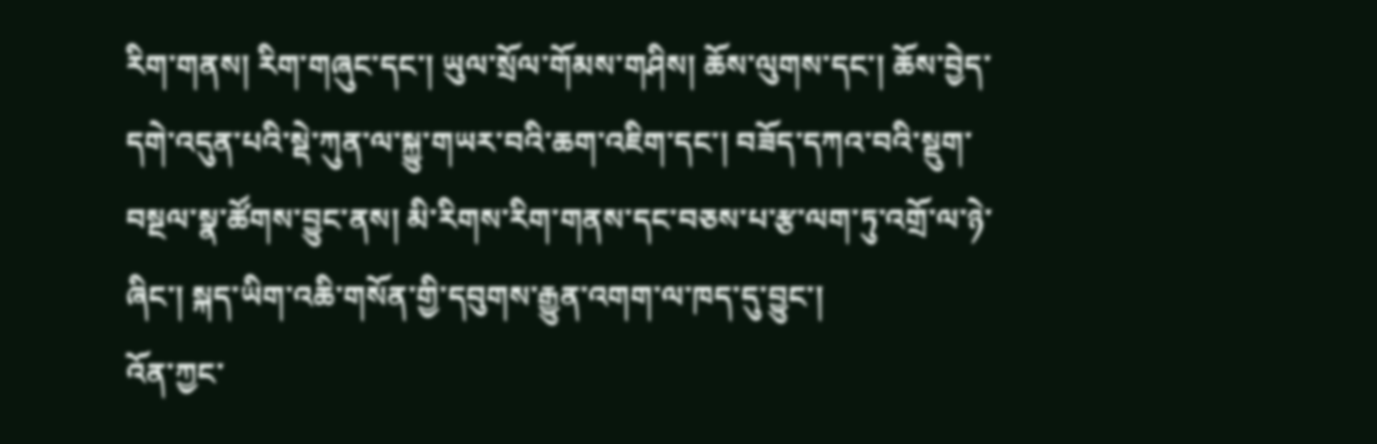རིག་གནས། རིག་གཞུང་དང་། ཡུལ་སྲོལ་གོམས་གཤིས། ཆོས་ལུགས་དང་། ཆོས་བྱེད་དགེ་འདུན་པའི་སྡེ་ཀུན་ལ་སྐྱུ་གཡར་བའི་ཆག་འཇིག་དང་། བཟོད་དཀའ་བའི་སྡུག་བསྔལ་སྣ་ཚོགས་བྱུང་ནས། མི་རིགས་རིག་གནས་དང་བཅས་པ་རྩ་ལག་ཏུ་འགྲོ་ལ་ཉེ་ཞིང་། སྐད་ཡིག་འཆི་གསོན་གྱི་དབུགས་རྒྱུན་འགག་ལ་ཁད་དུ་བྱུང་།
འོན་ཀྱང་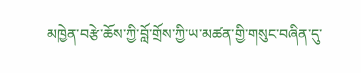མཁྱེན་བརྩེ་ཆོས་ཀྱི་བློ་གྲོས་ཀྱི་ཡ་མཚན་གྱི་གསུང་བཞིན་དུ་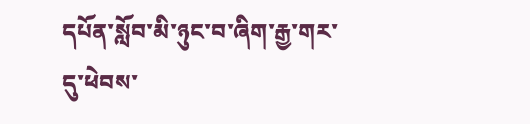དཔོན་སློབ་མི་ཉུང་བ་ཞིག་རྒྱ་གར་དུ་ཕེབས་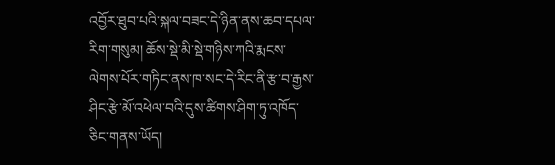འབྱོར་ཐུབ་པའི་སྐལ་བཟང་དེ་ཉིན་ནས་ཆབ་དཔལ་རིག་གསུམ། ཆོས་སྡེ་མི་སྡེ་གཉིས་ཀའི་རྨངས་ལེགས་པོར་གཏིང་ནས་ཁ་སང་དེ་རིང་ནི་རྩ་བ་རྒྱས་ཤིང་རྩེ་མོ་འཕེལ་བའི་དུས་ཚིགས་ཤིག་ཏུ་འཁོད་ཅིང་གནས་ཡོད།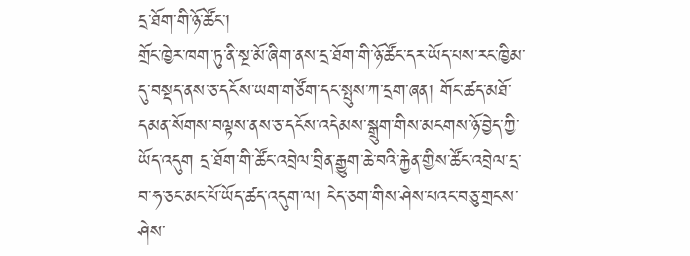དྲ་ཐོག་གི་ཉོ་ཚོང་།
གྲོང་ཁྱེར་ཁག་ཏུ་ནི་སྔ་མོ་ཞིག་ནས་དྲ་ཐོག་གི་ཉོ་ཚོང་དར་ཡོད་པས་རང་ཁྱིམ་དུ་བསྡད་ནས་ཅ་དངོས་ཡག་གཙོག་དང་སྤུས་ཀ་དྲག་ཞན། གོང་ཚད་མཐོ་དམན་སོགས་བལྟས་ནས་ཅ་དངོས་འདེམས་སྒྲུག་གིས་མངགས་ཉོ་བྱེད་ཀྱི་ཡོད་འདུག དྲ་ཐོག་གི་ཚོང་འབྲེལ་བྲིན་རྒྱུག་ཆེ་བའི་རྐྱེན་གྱིས་ཚོང་འབྲེལ་དྲ་བ་ཧ་ཅང་མང་པོ་ཡོད་ཚད་འདུག་ལ། ངེད་ཅག་གིས་ཤེས་པའང་བཅུ་གྲངས་ཤེས་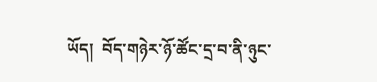ཡོད།  བོད་གཉེར་ཉོ་ཚོང་དྲ་བ་ནི་ཉུང་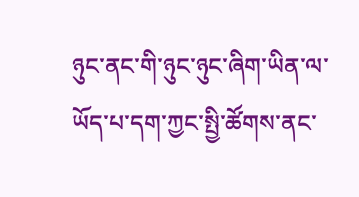ཉུང་ནང་གི་ཉུང་ཉུང་ཞིག་ཡིན་ལ་ཡོད་པ་དག་ཀྱང་སྤྱི་ཚོགས་ནང་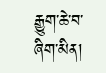རྒྱུག་ཆེ་བ་ཞིག་མིན།